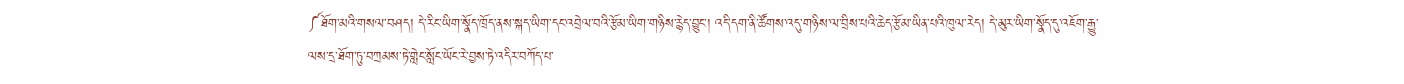༼ཐོག་མའི་གསལ་བཤད། དེ་རིང་ཡིག་སྣོད་ཁྲོད་ནས་སྐད་ཡིག་དང་འབྲེལ་བའི་རྩོམ་ཡིག་གཉིས་རྙེད་བྱུང་། འདི་དག་ནི་ཚོགས་འདུ་གཉིས་ལ་བྲིས་པའི་ཆེད་རྩོམ་ཡིན་པའི་ཁུལ་རེད། དེ་མུར་ཡིག་སྣོད་དུ་འཇོག་རྒྱུ་ལས་དྲ་ཐོག་ཏུ་བཀྲམས་ཏེ་གླེང་སློང་ཡོང་རེ་བྱས་ཏེ་འདིར་བཀོད་པ་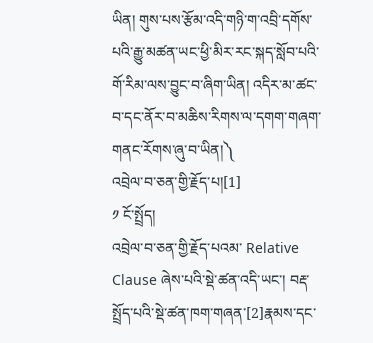ཡིན། གུས་པས་རྩོམ་འདི་གཉི་ག་འབྲི་དགོས་པའི་རྒྱུ་མཚན་ཡང་ཕྱི་མིར་རང་སྐད་སློབ་པའི་གོ་རིམ་ལས་བྱུང་བ་ཞིག་ཡིན། འདིར་མ་ཚང་བ་དང་ནོར་བ་མཆིས་རིགས་ལ་དགག་གཞག་གནང་རོགས་ཞུ་བ་ཡིན།༽
འབྲེལ་བ་ཅན་གྱི་རྗོད་པ།[1]
༡ ངོ་སྤྲོད།
འབྲེལ་བ་ཅན་གྱི་རྗོད་པའམ་ Relative Clause ཞེས་པའི་སྡེ་ཚན་འདི་ཡང་། བརྡ་སྤྲོད་པའི་སྡེ་ཚན་ཁག་གཞན་[2]རྣམས་དང་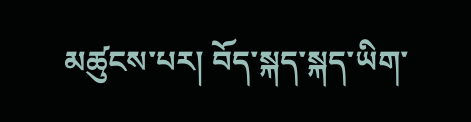མཚུངས་པར། བོད་སྐད་སྐད་ཡིག་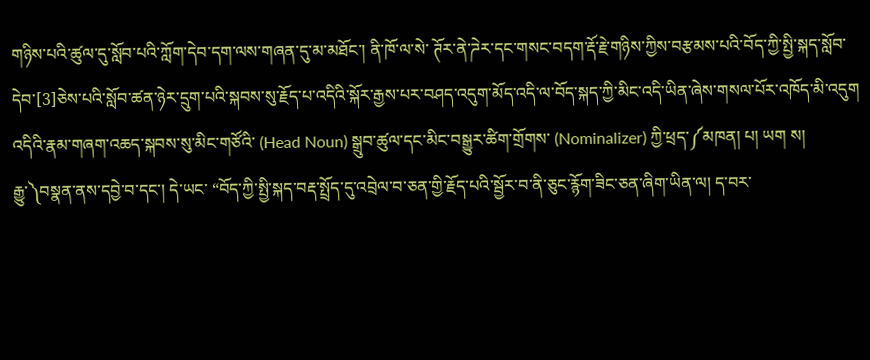གཉིས་པའི་ཚུལ་དུ་སློབ་པའི་ཀློག་དེབ་དག་ལས་གཞན་དུ་མ་མཐོང་། ནི་ཁོ་ལ་སེ་ ཊོར་ནེ་ཌེར་དང་གསང་བདག་རྡོ་རྗེ་གཉིས་ཀྱིས་བརྩམས་པའི་བོད་ཀྱི་སྤྱི་སྐད་སློབ་དེབ་[3]ཅེས་པའི་སློབ་ཚན་ཉེར་དྲུག་པའི་སྐབས་སུ་རྗོད་པ་འདིའི་སྐོར་རྒྱས་པར་བཤད་འདུག་མོད་འདི་ལ་བོད་སྐད་ཀྱི་མིང་འདི་ཡིན་ཞེས་གསལ་པོར་འཁོད་མི་འདུག འདིའི་རྣམ་གཞག་འཆད་སྐབས་སུ་མིང་གཙོའི་ (Head Noun) སྒྲུབ་ཚུལ་དང་མིང་བསྒྱུར་ཚིག་གྲོགས་ (Nominalizer) ཀྱི་ཕྲད་༼མཁན། པ། ཡག ས། རྒྱུ་༽བསྣན་ནས་དབྱེ་བ་དང་། དེ་ཡང་ “བོད་ཀྱི་སྤྱི་སྐད་བརྡ་སྤྲོད་དུ་འབྲེལ་བ་ཅན་གྱི་རྗོད་པའི་སྦྱོར་བ་ནི་ཅུང་རྙོག་ཟིང་ཅན་ཞིག་ཡིན་ལ། ད་བར་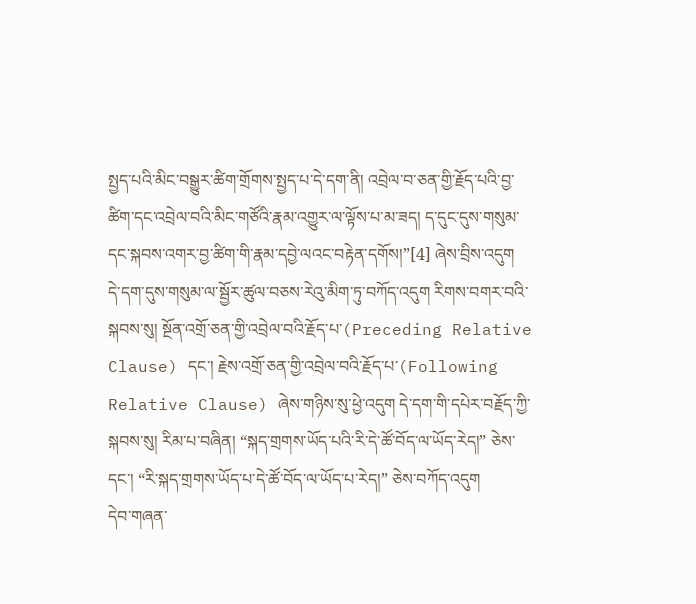སྤྱད་པའི་མིང་བསྒྱུར་ཚིག་གྲོགས་སྤྱད་པ་དེ་དག་ནི། འབྲེལ་བ་ཅན་གྱི་རྗོད་པའི་བྱ་ཚིག་དང་འབྲེལ་བའི་མིང་གཙོའི་རྣམ་འགྱུར་ལ་ལྟོས་པ་མ་ཟད། ད་དུང་དུས་གསུམ་དང་སྐབས་འགར་བྱ་ཚིག་གི་རྣམ་དབྱེ་ལའང་བརྟེན་དགོས།”[4] ཞེས་བྲིས་འདུག དེ་དག་དུས་གསུམ་ལ་སྦྱོར་ཚུལ་བཅས་རེའུ་མིག་ཏུ་བཀོད་འདུག རིགས་བགར་བའི་སྐབས་སུ། སྔོན་འགྲོ་ཅན་གྱི་འབྲེལ་བའི་རྗོད་པ་(Preceding Relative Clause) དང་། རྗེས་འགྲོ་ཅན་གྱི་འབྲེལ་བའི་རྗོད་པ་(Following Relative Clause) ཞེས་གཉིས་སུ་ཕྱེ་འདུག དེ་དག་གི་དཔེར་བརྗོད་ཀྱི་སྐབས་སུ། རིམ་པ་བཞིན། “སྐད་གྲགས་ཡོད་པའི་རི་དེ་ཚོ་བོད་ལ་ཡོད་རེད།” ཅེས་དང་། “རི་སྐད་གྲགས་ཡོད་པ་དེ་ཚོ་བོད་ལ་ཡོད་པ་རེད།” ཅེས་བཀོད་འདུག
དེབ་གཞན་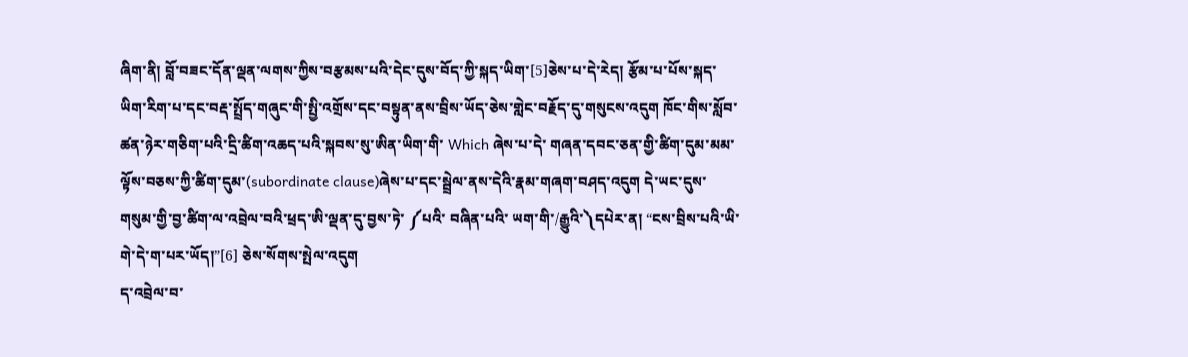ཞིག་ནི། བློ་བཟང་དོན་ལྡན་ལགས་ཀྱིས་བརྩམས་པའི་དེང་དུས་བོད་ཀྱི་སྐད་ཡིག་[5]ཅེས་པ་དེ་རེད། རྩོམ་པ་པོས་སྐད་ཡིག་རིག་པ་དང་བརྡ་སྤྲོད་གཞུང་གི་སྤྱི་འགྲོས་དང་བསྟུན་ནས་བྲིས་ཡོད་ཅེས་གླེང་བརྗོད་དུ་གསུངས་འདུག ཁོང་གིས་སློབ་ཚན་ཉེར་གཅིག་པའི་དྲི་ཚིག་འཆད་པའི་སྐབས་སུ་ཨིན་ཡིག་གི་ Which ཞེས་པ་དེ་ གཞན་དབང་ཅན་གྱི་ཚིག་དུམ་མམ་ལྟོས་བཅས་ཀྱི་ཚིག་དུམ་(subordinate clause)ཞེས་པ་དང་སྦྲེལ་ནས་དེའི་རྣམ་གཞག་བཤད་འདུག དེ་ཡང་དུས་གསུམ་གྱི་བྱ་ཚིག་ལ་འབྲེལ་བའི་ཕྲད་ཨི་ལྡན་དུ་བྱས་ཏེ་ ༼པའི་ བཞིན་པའི་ ཡག་གི་/རྒྱུའི་༽དཔེར་ན། “ངས་བྲིས་པའི་ཡི་གེ་དེ་ག་པར་ཡོད།”[6] ཅེས་སོགས་སྤེལ་འདུག
ད་འབྲེལ་བ་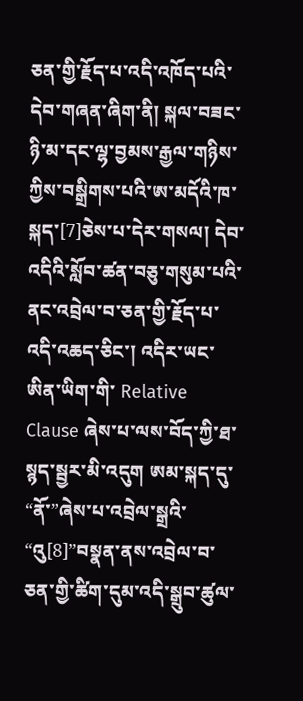ཅན་གྱི་རྗོད་པ་འདི་འཁོད་པའི་དེབ་གཞན་ཞིག་ནི། སྐལ་བཟང་ཉི་མ་དང་ལྷ་བྱམས་རྒྱལ་གཉིས་ཀྱིས་བསྒྲིགས་པའི་ཨ་མདོའི་ཁ་སྐད་[7]ཅེས་པ་དེར་གསལ། དེབ་འདིའི་སློབ་ཚན་བཅུ་གསུམ་པའི་ནང་འབྲེལ་བ་ཅན་གྱི་རྗོད་པ་འདི་འཆད་ཅིང་། འདིར་ཡང་ཨིན་ཡིག་གི་ Relative Clause ཞེས་པ་ལས་བོད་ཀྱི་ཐ་སྙད་སྦྱར་མི་འདུག ཨམ་སྐད་དུ་ “ནོ་”ཞེས་པ་འབྲེལ་སྒྲའི་ “འུ[8]”བསྣན་ནས་འབྲེལ་བ་ཅན་གྱི་ཚིག་དུམ་འདི་སྒྲུབ་ཚུལ་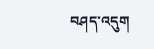བཤད་འདུག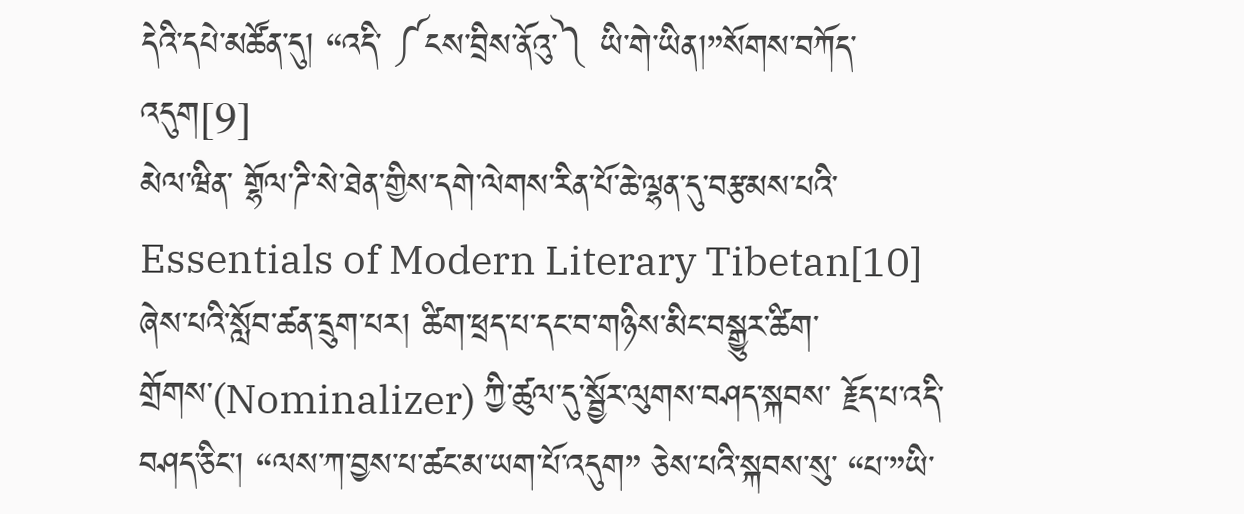དེའི་དཔེ་མཚོན་དུ། “འདི་ ༼ངས་བྲིས་ནོའུ་༽ ཡི་གེ་ཡིན།”སོགས་བཀོད་འདུག[9]
མེལ་ཝིན་ གྷོལ་ཌི་སེ་ཐེན་གྱིས་དགེ་ལེགས་རིན་པོ་ཆེ་ལྷན་དུ་བརྩམས་པའི་ Essentials of Modern Literary Tibetan[10] ཞེས་པའི་སློབ་ཚན་དྲུག་པར། ཚིག་ཕྲད་པ་དང་བ་གཉིས་མིང་བསྒྱུར་ཚིག་གྲོགས་(Nominalizer) ཀྱི་ཚུལ་དུ་སྦྱོར་ལུགས་བཤད་སྐབས་ རྗོད་པ་འདི་བཤད་ཅིང་། “ལས་ཀ་བྱས་པ་ཚང་མ་ཡག་པོ་འདུག” ཅེས་པའི་སྐབས་སུ་ “པ་”ཡི་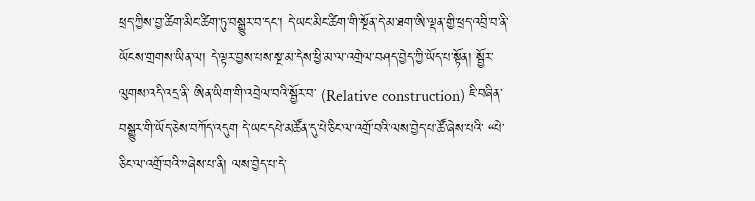ཕྲད་ཀྱིས་བྱ་ཚིག་མིང་ཚིག་ཏུ་བསྒྱུར་བ་དང་། དེ་ཡང་མིང་ཚིག་གི་སྔོན་དེ་མ་ཐག་ཨི་ལྡན་གྱི་ཕྲད་འབྲི་བ་ནི་ཡོངས་གྲགས་ཡིན་ལ། དེ་ལྟར་བྱས་པས་སྔ་མ་དེས་ཕྱི་མ་ལ་འགྲེལ་བཤད་བྱེད་ཀྱི་ཡོད་པ་སྟོན། སྦྱོར་ལུགས་འདི་འདྲ་ནི་ ཨིན་ཡིག་གི་འབྲེལ་བའི་སྦྱོར་བ་ (Relative construction) ཇི་བཞིན་བསྒྱུར་གི་ཡོད་ཅེས་བཀོད་འདུག དེ་ཡང་དཔེ་མཚོན་དུ་པེ་ཅིང་ལ་འགྲོ་བའི་ལས་བྱེད་པ་ཚོ་ཞེས་པའི་ “པེ་ཅིང་ལ་འགྲོ་བའི་”ཞེས་པ་ནི། ལས་བྱེད་པ་དེ་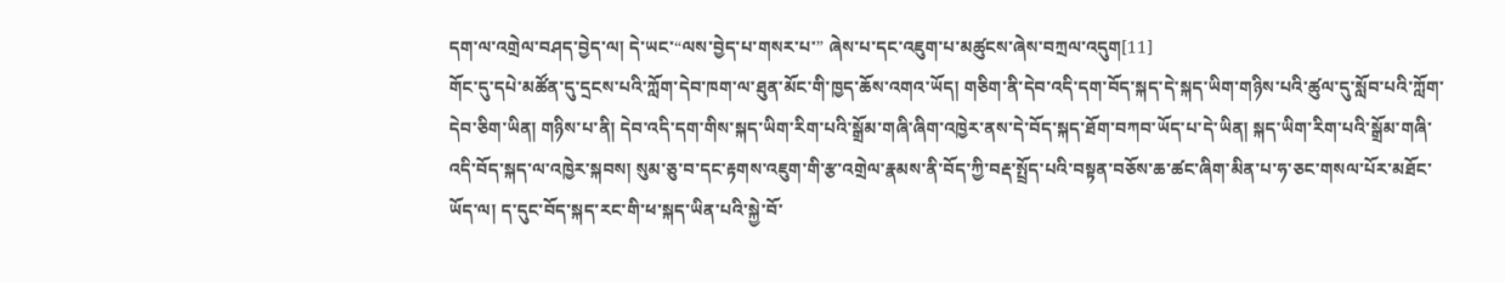དག་ལ་འགྲེལ་བཤད་བྱེད་ལ། དེ་ཡང་“ལས་བྱེད་པ་གསར་པ་” ཞེས་པ་དང་འཇུག་པ་མཚུངས་ཞེས་བཀྲལ་འདུག[11]
གོང་དུ་དཔེ་མཚོན་དུ་དྲངས་པའི་ཀློག་དེབ་ཁག་ལ་ཐུན་མོང་གི་ཁྱད་ཆོས་འགའ་ཡོད། གཅིག་ནི་དེབ་འདི་དག་བོད་སྐད་དེ་སྐད་ཡིག་གཉིས་པའི་ཚུལ་དུ་སློབ་པའི་ཀློག་དེབ་ཅིག་ཡིན། གཉིས་པ་ནི། དེབ་འདི་དག་གིས་སྐད་ཡིག་རིག་པའི་སྒྲོམ་གཞི་ཞིག་འཁྱེར་ནས་དེ་བོད་སྐད་ཐོག་བཀབ་ཡོད་པ་དེ་ཡིན། སྐད་ཡིག་རིག་པའི་སྒྲོམ་གཞི་འདི་བོད་སྐད་ལ་འཁྱེར་སྐབས། སུམ་ཅུ་བ་དང་རྟགས་འཇུག་གི་རྩ་འགྲེལ་རྣམས་ནི་བོད་ཀྱི་བརྡ་སྤྲོད་པའི་བསྟན་བཅོས་ཆ་ཚང་ཞིག་མིན་པ་ཧ་ཅང་གསལ་པོར་མཐོང་ཡོད་ལ། ད་དུང་བོད་སྐད་རང་གི་ཕ་སྐད་ཡིན་པའི་སྐྱེ་བོ་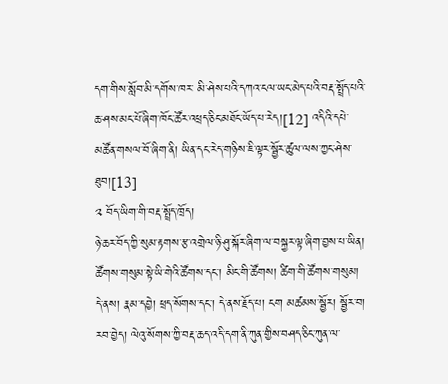དག་གིས་སློབ་མི་དགོས་ཁར་ མི་ཤེས་པའི་དཀའ་ངལ་ཡང་མེད་པའི་བརྡ་སྤྲོད་པའི་ཆ་ཤས་མང་པོ་ཞིག་ཁོང་ཚོར་འཕྲད་ཅིང་མཐོང་ཡོད་པ་རེད།[12] འདིའི་དཔེ་མཚོན་གསལ་བོ་ཞིག་ནི། ཡིན་དང་རེད་གཉིས་ཇི་ལྟར་སྦྱོར་ཚུལ་ལས་ཀྱང་ཤེས་ཐུབ།[13]
༢ བོད་ཡིག་གི་བརྡ་སྤྲོད་ཁྲོད།
ཉེ་ཆར་བོད་ཀྱི་སུམ་རྟགས་རྩ་འགྲེལ་ཉི་ཤུ་སྐོར་ཞིག་ལ་བསྐྱར་ལྟ་ཞིག་བྱས་པ་ཡིན། ཚོགས་གསུམ་སྟེ་ཡི་གེའི་ཚོགས་དང་། མིང་གི་ཚོགས། ཚིག་གི་ཚོགས་གསུམ། དེ་ནས། རྣམ་དབྱེ། ཕྲད་སོགས་དང་། དེ་ནས་རྗོད་པ། ངག མཚམས་སྦྱོར། སྦྱོར་བ། རབ་བྱེད། ལེའུ་སོགས་ཀྱི་བརྡ་ཆད་འདི་དག་ནི་ཀུན་གྱིས་བཤད་ཅིང་ཀུན་ལ་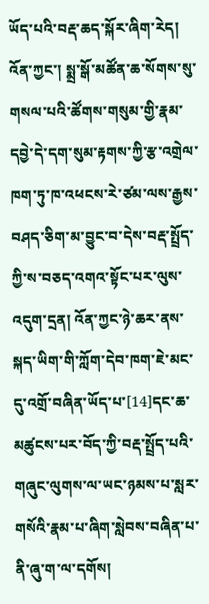ཡོད་པའི་བརྡ་ཆད་སྐོར་ཞིག་རེད། འོན་ཀྱང་། སྨྲ་སྒོ་མཚོན་ཆ་སོགས་སུ་གསལ་པའི་ཚོགས་གསུམ་གྱི་རྣམ་དབྱེ་དེ་དག་སུམ་རྟགས་ཀྱི་རྩ་འགྲེལ་ཁག་ཏུ་ཁ་འཕངས་རེ་ཙམ་ལས་རྒྱས་བཤད་ཅིག་མ་བྱུང་བ་དེས་བརྡ་སྤྲོད་ཀྱི་ས་བཅད་འགའ་སྟོང་པར་ལུས་འདུག་དྲན། འོན་ཀྱང་ཉེ་ཆར་ནས་སྐད་ཡིག་གི་ཀློག་དེབ་ཁག་ཇེ་མང་དུ་འགྲོ་བཞིན་ཡོད་པ་[14]དང་ཆ་མཚུངས་པར་བོད་ཀྱི་བརྡ་སྤྲོད་པའི་གཞུང་ལུགས་ལ་ཡང་ཉམས་པ་སླར་གསོའི་རྣམ་པ་ཞིག་སླེབས་བཞིན་པ་ནི་ཞུ་ག་ལ་དགོས།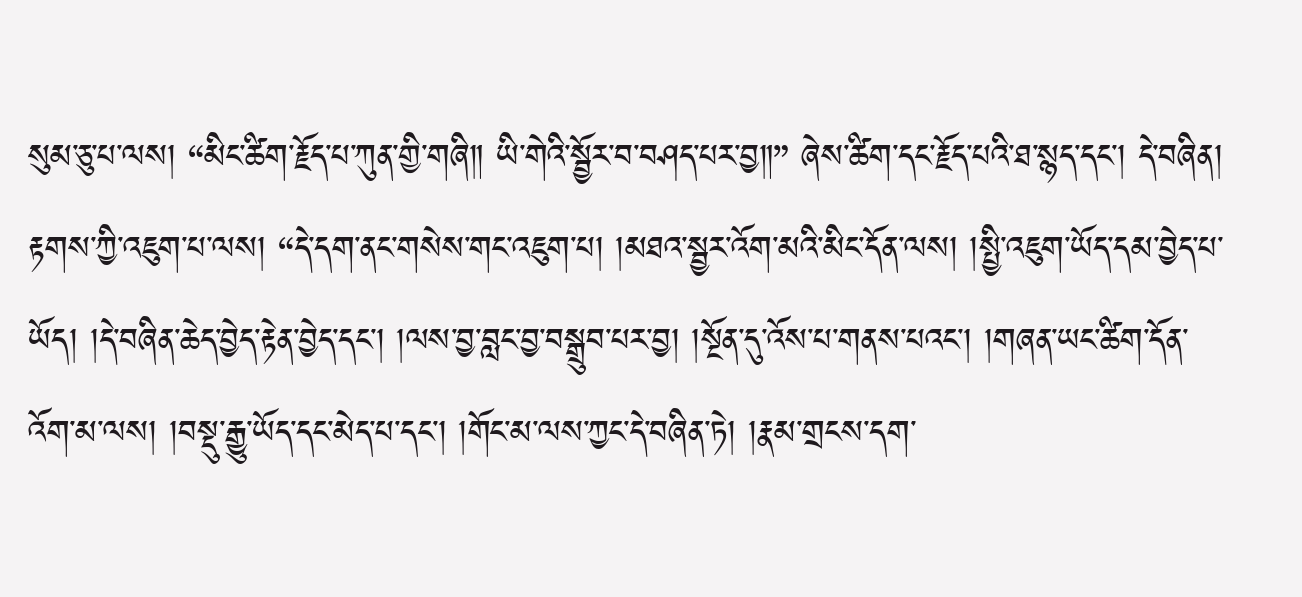སུམ་ཅུ་པ་ལས། “མིང་ཚིག་རྗོད་པ་ཀུན་གྱི་གཞི༎ ཡི་གེའི་སྦྱོར་བ་བཤད་པར་བྱ༎” ཞེས་ཚིག་དང་རྗོད་པའི་ཐ་སྙད་དང་། དེ་བཞིན། རྟགས་ཀྱི་འཇུག་པ་ལས། “དེ་དག་ནང་གསེས་གང་འཇུག་པ། །མཐའ་སྦྱར་འོག་མའི་མིང་དོན་ལས། །སྤྱི་འཇུག་ཡོད་དམ་བྱེད་པ་ཡོད། །དེ་བཞིན་ཆེད་བྱེད་རྟེན་བྱེད་དང་། །ལས་བྱ་བླང་བྱ་བསྒྲུབ་པར་བྱ། །སྔོན་དུ་འོས་པ་གནས་པའང་། །གཞན་ཡང་ཚིག་དོན་འོག་མ་ལས། །བསྡུ་རྒྱུ་ཡོད་དང་མེད་པ་དང་། །གོང་མ་ལས་ཀྱང་དེ་བཞིན་ཏེ། །རྣམ་གྲངས་དག་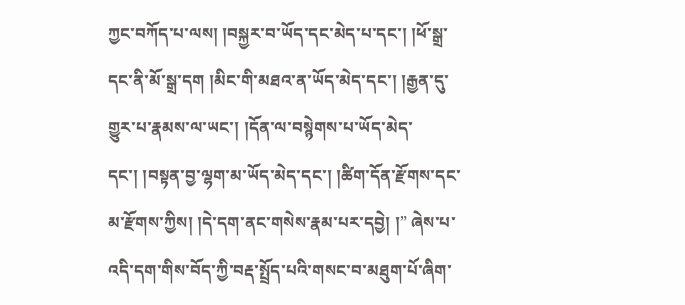ཀྱང་བཀོད་པ་ལས། །བསྐྱར་བ་ཡོད་དང་མེད་པ་དང་། །ཕོ་སྒྲ་དང་ནི་མོ་སྒྲ་དག །མིང་གི་མཐའ་ན་ཡོད་མེད་དང་། །རྒྱན་དུ་གྱུར་པ་རྣམས་ལ་ཡང་། །དོན་ལ་བསྙེགས་པ་ཡོད་མེད་དང་། །བསྟན་བྱ་ལྷག་མ་ཡོད་མེད་དང་། །ཚིག་དོན་རྫོགས་དང་མ་རྫོགས་ཀྱིས། །དེ་དག་ནང་གསེས་རྣམ་པར་དབྱེ། །” ཞེས་པ་འདི་དག་གིས་བོད་ཀྱི་བརྡ་སྤྲོད་པའི་གསང་བ་མཐུག་པོ་ཞིག་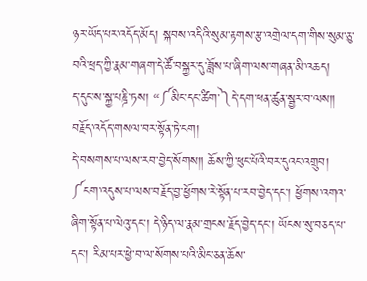ཉར་ཡོད་པར་འདོད་མོད། སྐབས་འདིའི་སུམ་རྟགས་རྩ་འགྲེལ་དག་གིས་སུམ་ཅུ་བའི་ཕྲད་ཀྱི་རྣམ་གཞག་དེ་ཚོ་བསྐྱར་དུ་ཟློས་པ་ཞིག་ལས་གཞན་མི་འཆད།
ད་དུང་ས་སྐྱ་པཎྜི་ཏས། “༼མིང་དང་ཚིག་༽དེ་དག་ཕན་ཚུན་སྦྱར་བ་ལས༎ བརྗོད་འདོད་གསལ་བར་སྟོན་ཏེ་ངག།
དེ་བསགས་པ་ལས་རབ་བྱེད་སོགས༎ ཆོས་ཀྱི་ཕུང་པོའི་བར་དུའང་འགྲུབ། ༼ངག་འདུས་པ་ལས་བརྗོད་བྱ་ཕྱོགས་རེ་སྟོན་པ་རབ་བྱེད་དང་། ཕྱོགས་འགའ་ཞིག་སྟོན་པ་ལེའུ་དང་། དེ་ཉིད་ལ་རྣམ་གྲངས་རྗོད་བྱེད་དང་། ཡོངས་སུ་བཅད་པ་དང་། རིམ་པར་ཕྱེ་བ་ལ་སོགས་པའི་མིང་ཅན་ཆོས་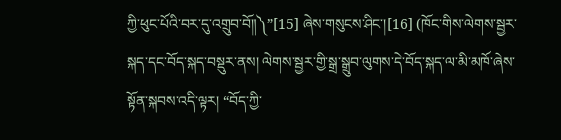ཀྱི་ཕུང་པོའི་བར་དུ་འགྲུབ་བོ༎༽”[15] ཞེས་གསུངས་ཤིང་།[16] (ཁོང་གིས་ལེགས་སྦྱར་སྐད་དང་བོད་སྐད་བསྡུར་ནས། ལེགས་སྦྱར་གྱི་སྒྲ་སྒྲུབ་ལུགས་དེ་བོད་སྐད་ལ་མི་མཁོ་ཞེས་སྟོན་སྐབས་འདི་ལྟར། “བོད་ཀྱི་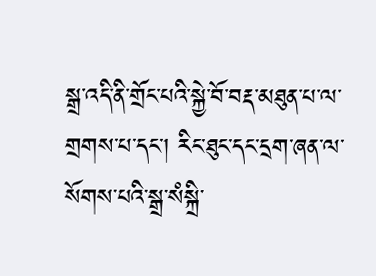སྒྲ་འདི་ནི་གྲོང་པའི་སྐྱེ་བོ་བརྡ་མཐུན་པ་ལ་གྲགས་པ་དང་། རིང་ཐུང་དང་དྲག་ཞན་ལ་སོགས་པའི་སྒྲ་སཾསྐྲི་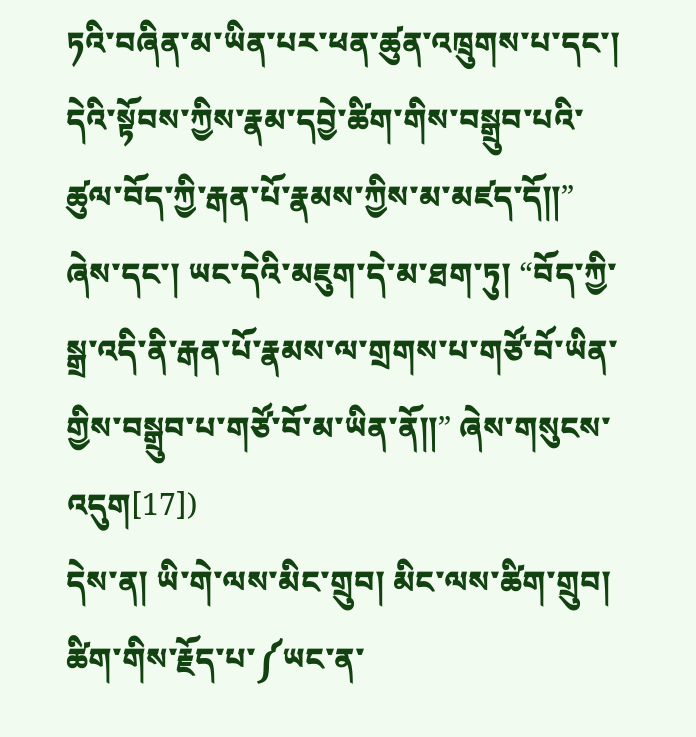ཏའི་བཞིན་མ་ཡིན་པར་ཕན་ཚུན་འཁྲུགས་པ་དང་། དེའི་སྟོབས་ཀྱིས་རྣམ་དབྱེ་ཚིག་གིས་བསྒྲུབ་པའི་ཚུལ་བོད་ཀྱི་རྒན་པོ་རྣམས་ཀྱིས་མ་མཛད་དོ༎” ཞེས་དང་། ཡང་དེའི་མཇུག་དེ་མ་ཐག་ཏུ། “བོད་ཀྱི་སྒྲ་འདི་ནི་རྒན་པོ་རྣམས་ལ་གྲགས་པ་གཙོ་བོ་ཡིན་གྱིས་བསྒྲུབ་པ་གཙོ་བོ་མ་ཡིན་ནོ༎” ཞེས་གསུངས་འདུག[17])
དེས་ན། ཡི་གེ་ལས་མིང་གྲུབ། མིང་ལས་ཚིག་གྲུབ། ཚིག་གིས་རྗོད་པ་༼ཡང་ན་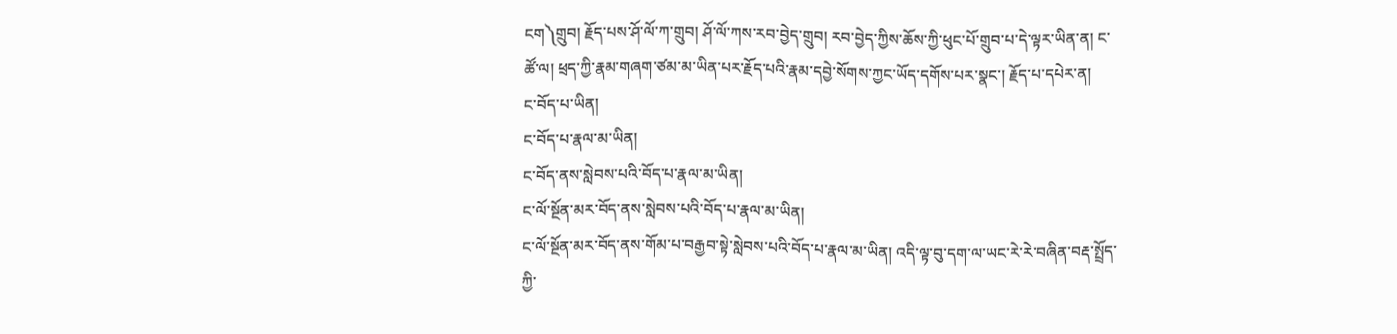ངག༽གྲུབ། རྗོད་པས་ཤོ་ལོ་ཀ་གྲུབ། ཤོ་ལོ་ཀས་རབ་བྱེད་གྲུབ། རབ་བྱེད་ཀྱིས་ཆོས་ཀྱི་ཕུང་པོ་གྲུབ་པ་དེ་ལྟར་ཡིན་ན། ང་ཚོ་ལ། ཕྲད་ཀྱི་རྣམ་གཞག་ཙམ་མ་ཡིན་པར་རྗོད་པའི་རྣམ་དབྱེ་སོགས་ཀྱང་ཡོད་དགོས་པར་སྣང་། རྗོད་པ་དཔེར་ན།
ང་བོད་པ་ཡིན།
ང་བོད་པ་རྣལ་མ་ཡིན།
ང་བོད་ནས་སླེབས་པའི་བོད་པ་རྣལ་མ་ཡིན།
ང་ལོ་སྔོན་མར་བོད་ནས་སླེབས་པའི་བོད་པ་རྣལ་མ་ཡིན།
ང་ལོ་སྔོན་མར་བོད་ནས་གོམ་པ་བརྒྱབ་སྟེ་སླེབས་པའི་བོད་པ་རྣལ་མ་ཡིན། འདི་ལྟ་བུ་དག་ལ་ཡང་རེ་རེ་བཞིན་བརྡ་སྤྲོད་ཀྱི་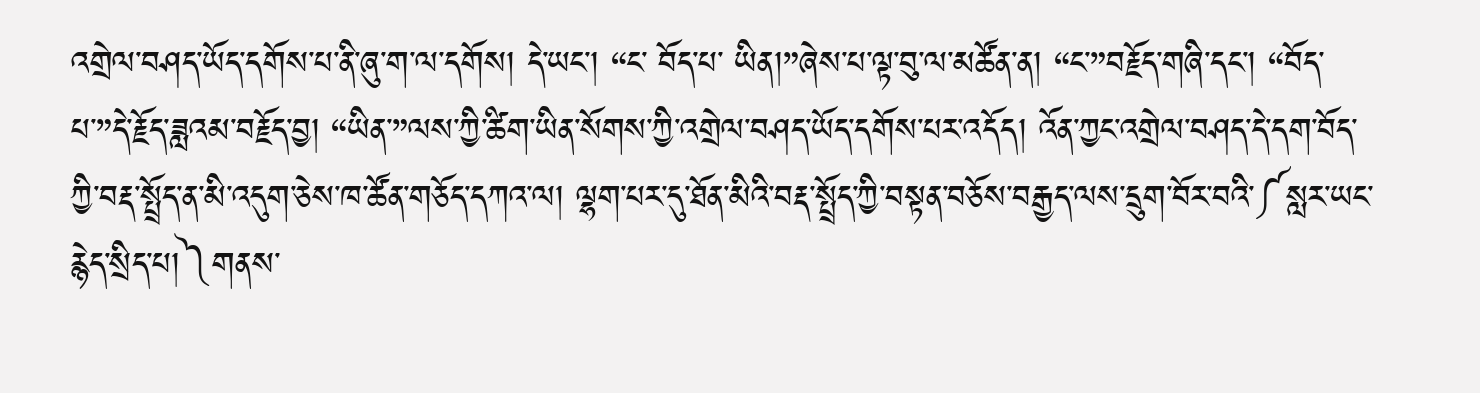འགྲེལ་བཤད་ཡོད་དགོས་པ་ནི་ཞུ་ག་ལ་དགོས། དེ་ཡང་། “ང་ བོད་པ་ ཡིན།”ཞེས་པ་ལྟ་བུ་ལ་མཚོན་ན། “ང་”བརྗོད་གཞི་དང་། “བོད་པ་”དེ་རྗོད་ཟླའམ་བརྗོད་བྱ། “ཡིན་”ལས་ཀྱི་ཚིག་ཡིན་སོགས་ཀྱི་འགྲེལ་བཤད་ཡོད་དགོས་པར་འདོད། འོན་ཀྱང་འགྲེལ་བཤད་དེ་དག་བོད་ཀྱི་བརྡ་སྤྲོད་ན་མི་འདུག་ཅེས་ཁ་ཚོན་གཅོད་དཀའ་ལ། ལྷག་པར་དུ་ཐོན་མིའི་བརྡ་སྤྲོད་ཀྱི་བསྟན་བཅོས་བརྒྱད་ལས་དྲུག་བོར་བའི་༼སླར་ཡང་རྙེད་སྲིད་པ།༽གནས་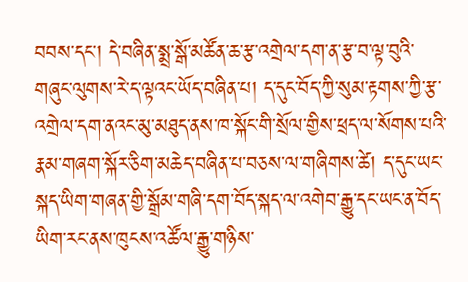བབས་དང་། དེ་བཞིན་སྨྲ་སྒོ་མཚོན་ཆ་རྩ་འགྲེལ་དག་ན་རྩ་བ་ལྟ་བུའི་གཞུང་ལུགས་རེ་ད་ལྟའང་ཡོད་བཞིན་པ། ད་དུང་བོད་ཀྱི་སུམ་རྟགས་ཀྱི་རྩ་འགྲེལ་དག་ནའང་མུ་མཐུད་ནས་ཁ་སྐོང་གི་སྲོལ་གྱིས་ཕྲད་ལ་སོགས་པའི་རྣམ་གཞག་སྐོར་ཅིག་མཆེད་བཞིན་པ་བཅས་ལ་གཞིགས་ཚེ། ད་དུང་ཡང་སྐད་ཡིག་གཞན་གྱི་སྒྲོམ་གཞི་དག་བོད་སྐད་ལ་འགེབ་རྒྱུ་དང་ཡང་ན་བོད་ཡིག་རང་ནས་ཁུངས་འཚོལ་རྒྱུ་གཉིས་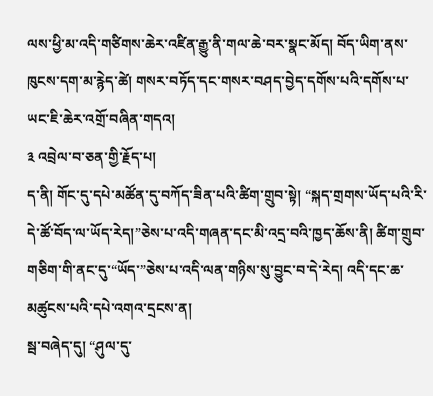ལས་ཕྱི་མ་འདི་གཙིགས་ཆེར་འཛིན་རྒྱུ་ནི་གལ་ཆེ་བར་སྣང་མོད། བོད་ཡིག་ནས་ཁུངས་དག་མ་རྙེད་ཚེ། གསར་བཏོད་དང་གསར་བཤད་བྱེད་དགོས་པའི་དགོས་པ་ཡང་ཇི་ཆེར་འགྲོ་བཞིན་གདའ།
༣ འབྲེལ་བ་ཅན་གྱི་རྗོད་པ།
ད་ནི། གོང་དུ་དཔེ་མཚོན་དུ་བཀོད་ཟིན་པའི་ཚིག་གྲུབ་སྟེ། “སྐད་གྲགས་ཡོད་པའི་རི་དེ་ཚོ་བོད་ལ་ཡོད་རེད།”ཅེས་པ་འདི་གཞན་དང་མི་འདྲ་བའི་ཁྱད་ཆོས་ནི། ཚིག་གྲུབ་གཅིག་གི་ནང་དུ་“ཡོད་”ཅེས་པ་འདི་ལན་གཉིས་སུ་བྱུང་བ་དེ་རེད། འདི་དང་ཆ་མཚུངས་པའི་དཔེ་འགའ་དྲངས་ན།
སྦ་བཞེད་དུ། “ཤུལ་དུ་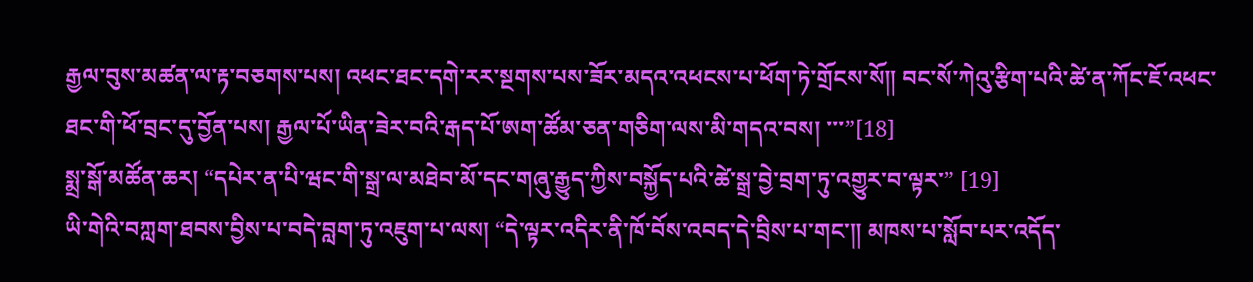རྒྱལ་བུས་མཚན་ལ་རྟ་བཅགས་པས། འཕང་ཐང་དགེ་རར་སྔགས་པས་ཟོར་མདའ་འཕངས་པ་ཕོག་ཏེ་གྲོངས་སོ༎ བང་སོ་ཀེའུ་རྩིག་པའི་ཚེ་ན་ཀོང་ཇོ་འཕང་ཐང་གི་ཕོ་བྲང་དུ་བྱོན་པས། རྒྱལ་པོ་ཡིན་ཟེར་བའི་རྒད་པོ་ཨག་ཚོམ་ཅན་གཅིག་ལས་མི་གདའ་བས། ་་་”[18]
སྨྲ་སྒོ་མཚོན་ཆར། “དཔེར་ན་པི་ཝང་གི་སྒྲ་ལ་མཐེབ་མོ་དང་གཞུ་རྒྱུད་ཀྱིས་བསྐྱོད་པའི་ཚེ་སྒྲ་བྱེ་བྲག་ཏུ་འགྱུར་བ་ལྟར་” [19]
ཡི་གེའི་བཀླག་ཐབས་བྱིས་པ་བདེ་བླག་ཏུ་འཇུག་པ་ལས། “དེ་ལྟར་འདིར་ནི་ཁོ་བོས་འབད་དེ་བྲིས་པ་གང་༎ མཁས་པ་སློབ་པར་འདོད་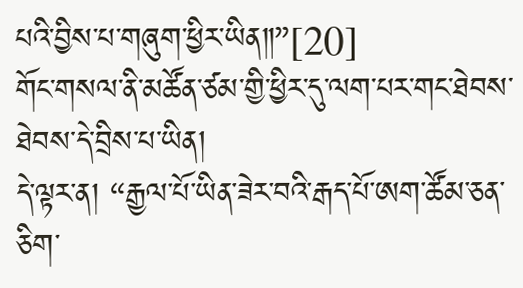པའི་བྱིས་པ་གཞུག་ཕྱིར་ཡིན༎”[20]
གོང་གསལ་ནི་མཚོན་ཙམ་གྱི་ཕྱིར་དུ་ལག་པར་གང་ཐེབས་ཐེབས་དེ་བྲིས་པ་ཡིན།
དེ་ལྟར་ན། “རྒྱལ་པོ་ཡིན་ཟེར་བའི་རྒད་པོ་ཨག་ཚོམ་ཅན་ཅིག་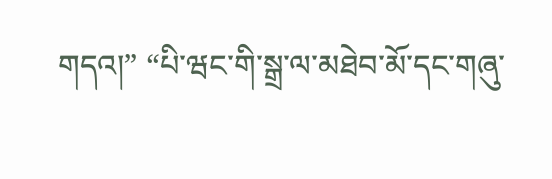གདའ།” “པི་ཝང་གི་སྒྲ་ལ་མཐེབ་མོ་དང་གཞུ་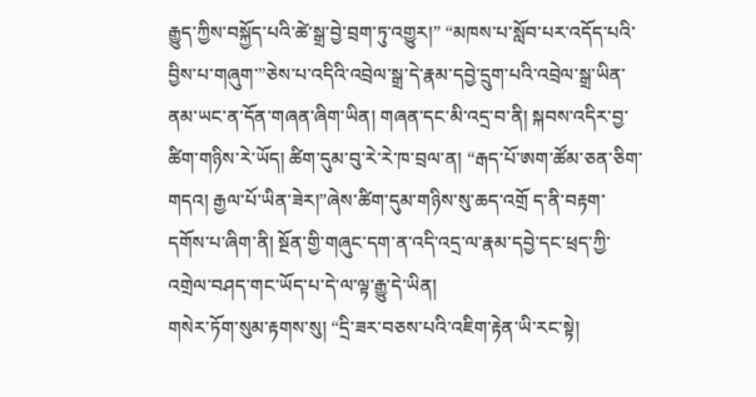རྒྱུད་ཀྱིས་བསྐྱོད་པའི་ཚེ་སྒྲ་བྱེ་བྲག་ཏུ་འགྱུར།” “མཁས་པ་སློབ་པར་འདོད་པའི་བྱིས་པ་གཞུག་”ཅེས་པ་འདིའི་འབྲེལ་སྒྲ་དེ་རྣམ་དབྱེ་དྲུག་པའི་འབྲེལ་སྒྲ་ཡིན་ནམ་ཡང་ན་དོན་གཞན་ཞིག་ཡིན། གཞན་དང་མི་འདྲ་བ་ནི། སྐབས་འདིར་བྱ་ཚིག་གཉིས་རེ་ཡོད། ཚིག་དུམ་བུ་རེ་རེ་ཁ་བྲལ་ན། “རྒད་པོ་ཨག་ཚོམ་ཅན་ཅིག་གདའ། རྒྱལ་པོ་ཡིན་ཟེར།”ཞེས་ཚིག་དུམ་གཉིས་སུ་ཆད་འགྲོ ད་ནི་བརྟག་དགོས་པ་ཞིག་ནི། སྔོན་གྱི་གཞུང་དག་ན་འདི་འདྲ་ལ་རྣམ་དབྱེ་དང་ཕྲད་ཀྱི་འགྲེལ་བཤད་གང་ཡོད་པ་དེ་ལ་ལྟ་རྒྱུ་དེ་ཡིན།
གསེར་ཏོག་སུམ་རྟགས་སུ། “དྲི་ཟར་བཅས་པའི་འཇིག་རྟེན་ཡི་རང་སྟེ།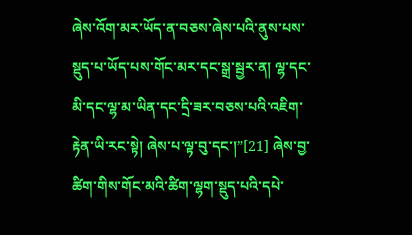ཞེས་འོག་མར་ཡོད་ན་བཅས་ཞེས་པའི་ནུས་པས་སྡུད་པ་ཡོད་པས་གོང་མར་དང་སྒྲ་སྦྱར་ན། ལྷ་དང་མི་དང་ལྷ་མ་ཡིན་དང་དྲི་ཟར་བཅས་པའི་འཇིག་རྟེན་ཡི་རང་སྟེ། ཞེས་པ་ལྟ་བུ་དང་།”[21] ཞེས་བྱ་ཚིག་གིས་གོང་མའི་ཚིག་ལྷག་སྡུད་པའི་དཔེ་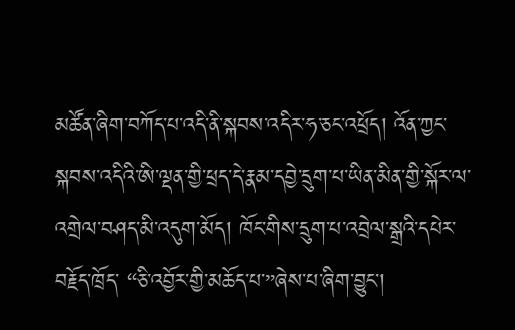མཚོན་ཞིག་བཀོད་པ་འདི་ནི་སྐབས་འདིར་ཧ་ཅང་འཕྲོད། འོན་ཀྱང་སྐབས་འདིའི་ཨི་ལྡན་གྱི་ཕྲད་དེ་རྣམ་དབྱེ་དྲུག་པ་ཡིན་མིན་གྱི་སྐོར་ལ་འགྲེལ་བཤད་མི་འདུག་མོད། ཁོང་གིས་དྲུག་པ་འབྲེལ་སྒྲའི་དཔེར་བརྗོད་ཁྲོད་ “ཅི་འབྱོར་གྱི་མཆོད་པ་”ཞེས་པ་ཞིག་བྱུང་།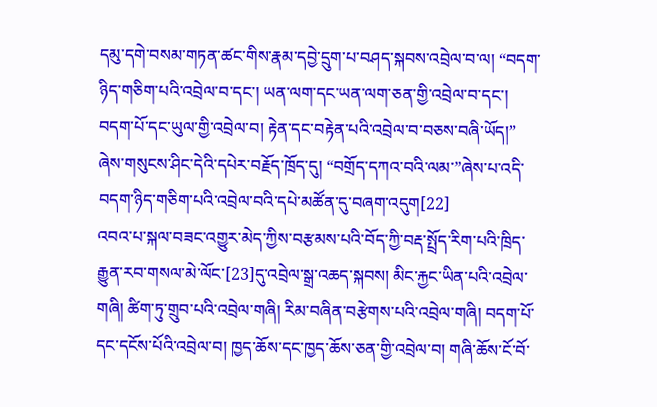དམུ་དགེ་བསམ་གཏན་ཚང་གིས་རྣམ་དབྱེ་དྲུག་པ་བཤད་སྐབས་འབྲེལ་བ་ལ། “བདག་ཉིད་གཅིག་པའི་འབྲེལ་བ་དང་། ཡན་ལག་དང་ཡན་ལག་ཅན་གྱི་འབྲེལ་བ་དང་། བདག་པོ་དང་ཡུལ་གྱི་འབྲེལ་བ། རྟེན་དང་བརྟེན་པའི་འབྲེལ་བ་བཅས་བཞི་ཡོད།” ཞེས་གསུངས་ཤིང་དེའི་དཔེར་བརྗོད་ཁྲོད་དུ། “བགྲོད་དཀའ་བའི་ལམ་”ཞེས་པ་འདི་བདག་ཉིད་གཅིག་པའི་འབྲེལ་བའི་དཔེ་མཚོན་དུ་བཞག་འདུག[22]
འབའ་པ་སྐལ་བཟང་འགྱུར་མེད་ཀྱིས་བརྩམས་པའི་བོད་ཀྱི་བརྡ་སྤྲོད་རིག་པའི་ཁྲིད་རྒྱུན་རབ་གསལ་མེ་ལོང་[23]དུ་འབྲེལ་སྒྲ་འཆད་སྐབས། མིང་རྐྱང་ཡིན་པའི་འབྲེལ་གཞི། ཚིག་ཏུ་གྲུབ་པའི་འབྲེལ་གཞི། རིམ་བཞིན་བརྩེགས་པའི་འབྲེལ་གཞི། བདག་པོ་དང་དངོས་པོའི་འབྲེལ་བ། ཁྱད་ཆོས་དང་ཁྱད་ཆོས་ཅན་གྱི་འབྲེལ་བ། གཞི་ཆོས་ངོ་བོ་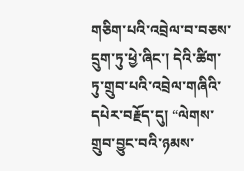གཅིག་པའི་འབྲེལ་བ་བཅས་དྲུག་ཏུ་ཕྱེ་ཞིང་། དེའི་ཚིག་ཏུ་གྲུབ་པའི་འབྲེལ་གཞིའི་དཔེར་བརྗོད་དུ། “ལེགས་གྲུབ་བྱུང་བའི་ཉམས་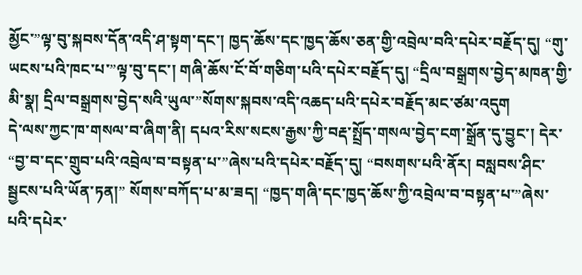མྱོང་”ལྟ་བུ་སྐབས་དོན་འདི་ཤ་སྟག་དང་། ཁྱད་ཆོས་དང་ཁྱད་ཆོས་ཅན་གྱི་འབྲེལ་བའི་དཔེར་བརྗོད་དུ། “གུ་ཡངས་པའི་ཁང་པ་”ལྟ་བུ་དང་། གཞི་ཆོས་ངོ་བོ་གཅིག་པའི་དཔེར་བརྗོད་དུ། “དྲིལ་བསྒྲགས་བྱེད་མཁན་གྱི་མི་སྣ། དྲིལ་བསྒྲགས་བྱེད་སའི་ཡུལ་”སོགས་སྐབས་འདི་འཆད་པའི་དཔེར་བརྗོད་མང་ཙམ་འདུག
དེ་ལས་ཀྱང་ཁ་གསལ་བ་ཞིག་ནི། དཔའ་རིས་སངས་རྒྱས་ཀྱི་བརྡ་སྤྲོད་གསལ་བྱེད་ངག་སྒྲོན་དུ་བྱུང་། དེར་ “བྱ་བ་དང་གྲུབ་པའི་འབྲེལ་བ་བསྟན་པ་”ཞེས་པའི་དཔེར་བརྗོད་དུ། “བསགས་པའི་ནོར། བསླབས་ཤིང་སྦྱངས་པའི་ཡོན་ཏན།” སོགས་བཀོད་པ་མ་ཟད། “ཁྱད་གཞི་དང་ཁྱད་ཆོས་ཀྱི་འབྲེལ་བ་བསྟན་པ་”ཞེས་པའི་དཔེར་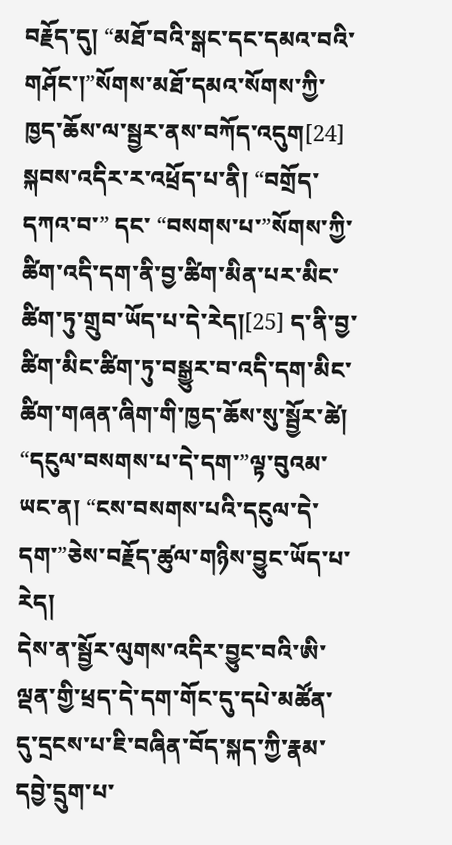བརྗོད་དུ། “མཐོ་བའི་སྒང་དང་དམའ་བའི་གཤོང་།”སོགས་མཐོ་དམའ་སོགས་ཀྱི་ཁྱད་ཆོས་ལ་སྦྱར་ནས་བཀོད་འདུག[24]
སྐབས་འདིར་ར་འཕྲོད་པ་ནི། “བགྲོད་དཀའ་བ་” དང་ “བསགས་པ་”སོགས་ཀྱི་ཚིག་འདི་དག་ནི་བྱ་ཚིག་མིན་པར་མིང་ཚིག་ཏུ་གྲུབ་ཡོད་པ་དེ་རེད།[25] ད་ནི་བྱ་ཚིག་མིང་ཚིག་ཏུ་བསྒྱུར་བ་འདི་དག་མིང་ཚིག་གཞན་ཞིག་གི་ཁྱད་ཆོས་སུ་སྦྱོར་ཚེ། “དངུལ་བསགས་པ་དེ་དག་”ལྟ་བུའམ་ཡང་ན། “ངས་བསགས་པའི་དངུལ་དེ་དག་”ཅེས་བརྗོད་ཚུལ་གཉིས་བྱུང་ཡོད་པ་རེད།
དེས་ན་སྦྱོར་ལུགས་འདིར་བྱུང་བའི་ཨི་ལྡན་གྱི་ཕྲད་དེ་དག་གོང་དུ་དཔེ་མཚོན་དུ་དྲངས་པ་ཇི་བཞིན་བོད་སྐད་ཀྱི་རྣམ་དབྱེ་དྲུག་པ་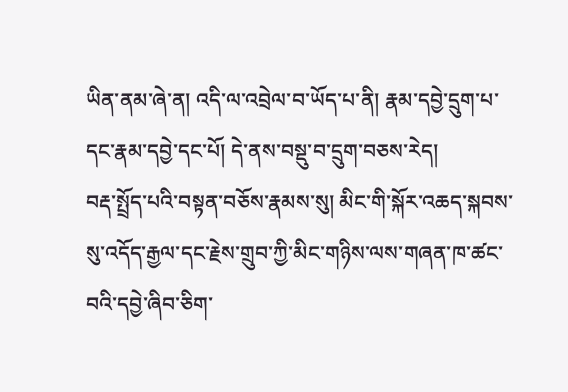ཡིན་ནམ་ཞེ་ན། འདི་ལ་འབྲེལ་བ་ཡོད་པ་ནི། རྣམ་དབྱེ་དྲུག་པ་དང་རྣམ་དབྱེ་དང་པོ། དེ་ནས་བསྡུ་བ་དྲུག་བཅས་རེད།
བརྡ་སྤྲོད་པའི་བསྟན་བཅོས་རྣམས་སུ། མིང་གི་སྐོར་འཆད་སྐབས་སུ་འདོད་རྒྱལ་དང་རྗེས་གྲུབ་ཀྱི་མིང་གཉིས་ལས་གཞན་ཁ་ཚང་བའི་དབྱེ་ཞིབ་ཅིག་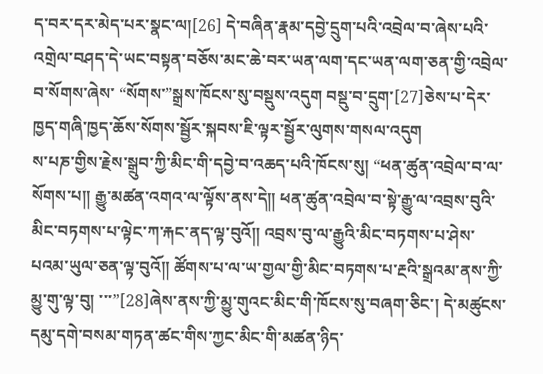ད་བར་དར་མེད་པར་སྣང་ལ།[26] དེ་བཞིན་རྣམ་དབྱེ་དྲུག་པའི་འབྲེལ་བ་ཞེས་པའི་འགྲེལ་བཤད་དེ་ཡང་བསྟན་བཅོས་མང་ཆེ་བར་ཡན་ལག་དང་ཡན་ལག་ཅན་གྱི་འབྲེལ་བ་སོགས་ཞེས་ “སོགས་”སྒྲས་ཁོངས་སུ་བསྡུས་འདུག བསྡུ་བ་དྲུག་[27]ཅེས་པ་དེར་ཁྱད་གཞི་ཁྱད་ཆོས་སོགས་སྦྱོར་སྐབས་ཇི་ལྟར་སྦྱོར་ལུགས་གསལ་འདུག
ས་པཎ་གྱིས་རྗེས་སྒྲུབ་ཀྱི་མིང་གི་དབྱེ་བ་འཆད་པའི་ཁོངས་སུ། “ཕན་ཚུན་འབྲེལ་བ་ལ་སོགས་པ༎ རྒྱུ་མཚན་འགའ་ལ་ལྟོས་ནས་དེ༎ ཕན་ཚུན་འབྲེལ་བ་སྟེ་རྒྱུ་ལ་འབྲས་བུའི་མིང་བཏགས་པ་ལྟེང་ཀ་རྐང་ནད་ལྟ་བུའོ༎ འབྲས་བུ་ལ་རྒྱུའི་མིང་བཏགས་པ་ཤེས་པའམ་ཡུལ་ཅན་ལྟ་བུའོ༎ ཚོགས་པ་ལ་ཡ་གྱལ་གྱི་མིང་བཏགས་པ་རྔའི་སྒྲའམ་ནས་ཀྱི་མྱུ་གུ་ལྟ་བུ། ་་་”[28]ཞེས་ནས་ཀྱི་མྱུ་གུའང་མིང་གི་ཁོངས་སུ་བཞག་ཅིང་། དེ་མཚུངས་དམུ་དགེ་བསམ་གཏན་ཚང་གིས་ཀྱང་མིང་གི་མཚན་ཉིད་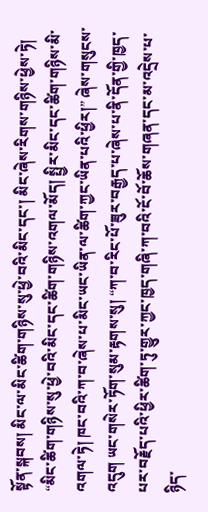སྟོན་སྐབས། མིང་ལ་མིང་ཚིག་གཉིས་སུ་ཕྱེ་བའི་མིང་དང་། མིང་ཞེས་རིགས་གཉིས་ཕྱེས་ཏེ། “མིང་ཚིག་གཉིས་སུ་ཕྱེ་བའི་མིང་དང་ཚིག་གཉིས་འགལ་མོད། སྤྱིར་མིང་དང་ཚིག་གཉིས་མི་འགལ་ཏེ། ཁང་བའི་ཀ་བ་ཞེས་པ་མིང་ཡང་ཡིན་ལ་ཚིག་ཀྱང་ཡིན་པའི་ཕྱིར།” ཞེས་གསུངས་འདུག ཡང་གསེར་ཏོག་སུམ་རྟགས་སུ། “ཀ་བ་རིང་པོ་ཟུར་བརྒྱད་པ་ཞེས་པ་ནི་དོན་གྱི་ཁྱད་པར་བརྗོད་པའི་ཕྱིར་ཚིག་ཏུ་གྱུར་ཀྱང་ཁྱད་གཞི་ཀ་བའི་ངོ་བོ་ཆོས་གཞན་དང་མ་འདྲེས་པ་ཉིད་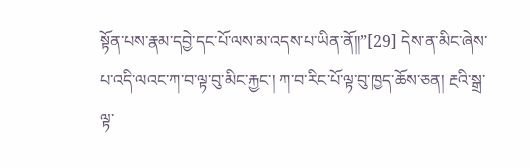སྟོན་པས་རྣམ་དབྱེ་དང་པོ་ལས་མ་འདས་པ་ཡིན་ནོ༎”[29] དེས་ན་མིང་ཞེས་པ་འདི་ལའང་ཀ་བ་ལྟ་བུ་མིང་རྐྱང་། ཀ་བ་རིང་པོ་ལྟ་བུ་ཁྱད་ཆོས་ཅན། རྔའི་སྒྲ་ལྟ་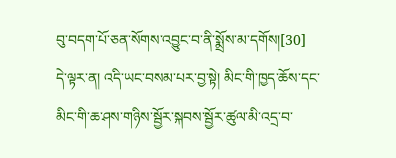བུ་བདག་པོ་ཅན་སོགས་འབྱུང་བ་ནི་སྨྲོས་མ་དགོས།[30]
དེ་ལྟར་ན། འདི་ཡང་བསམ་པར་བྱ་སྟེ། མིང་གི་ཁྱད་ཆོས་དང་མིང་གི་ཆ་ཤས་གཉིས་སྦྱོར་སྐབས་སྦྱོར་ཚུལ་མི་འདྲ་བ་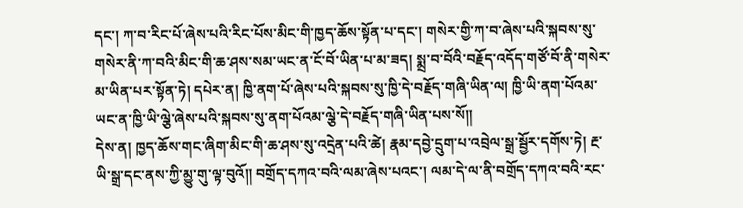དང་། ཀ་བ་རིང་པོ་ཞེས་པའི་རིང་པོས་མིང་གི་ཁྱད་ཆོས་སྟོན་པ་དང་། གསེར་གྱི་ཀ་བ་ཞེས་པའི་སྐབས་སུ་གསེར་ནི་ཀ་བའི་མིང་གི་ཆ་ཤས་སམ་ཡང་ན་ངོ་བོ་ཡིན་པ་མ་ཟད། སྨྲ་བ་བོའི་བརྗོད་འདོད་གཙོ་བོ་ནི་གསེར་མ་ཡིན་པར་སྟོན་ཏེ། དཔེར་ན། ཁྱི་ནག་པོ་ཞེས་པའི་སྐབས་སུ་ཁྱི་དེ་བརྗོད་གཞི་ཡིན་ལ། ཁྱི་ཡི་ནག་པོའམ་ཡང་ན་ཁྱི་ཡི་ལྕེ་ཞེས་པའི་སྐབས་སུ་ནག་པོའམ་ལྕེ་དེ་བརྗོད་གཞི་ཡིན་པས་སོ༎
དེས་ན། ཁྱད་ཆོས་གང་ཞིག་མིང་གི་ཆ་ཤས་སུ་འདྲེན་པའི་ཚེ། རྣམ་དབྱེ་དྲུག་པ་འབྲེལ་སྒྲ་སྦྱོར་དགོས་ཏེ། རྔ་ཡི་སྒྲ་དང་ནས་ཀྱི་མྱུ་གུ་ལྟ་བུའོ༎ བགྲོད་དཀའ་བའི་ལམ་ཞེས་པའང་། ལམ་དེ་ལ་ནི་བགྲོད་དཀའ་བའི་རང་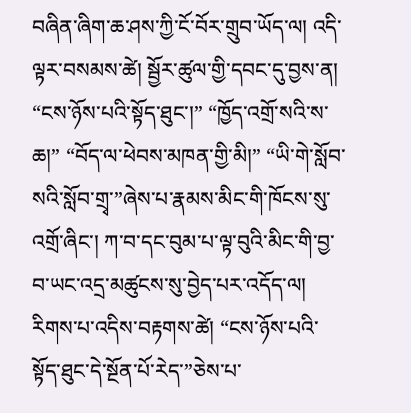བཞིན་ཞིག་ཆ་ཤས་ཀྱི་ངོ་བོར་གྲུབ་ཡོད་ལ། འདི་ལྟར་བསམས་ཚེ། སྦྱོར་ཚུལ་གྱི་དབང་དུ་བྱས་ན། “ངས་ཉོས་པའི་སྟོད་ཐུང་།” “ཁྱོད་འགྲོ་སའི་ས་ཆ།” “བོད་ལ་ཕེབས་མཁན་གྱི་མི།” “ཡི་གེ་སློབ་སའི་སློབ་གྲྭ་”ཞེས་པ་རྣམས་མིང་གི་ཁོངས་སུ་འགྲོ་ཞིང་། ཀ་བ་དང་བུམ་པ་ལྟ་བུའི་མིང་གི་བྱ་བ་ཡང་འདྲ་མཚུངས་སུ་བྱེད་པར་འདོད་ལ། རིགས་པ་འདིས་བརྟགས་ཚེ། “ངས་ཉོས་པའི་སྟོད་ཐུང་དེ་སྔོན་པོ་རེད་”ཅེས་པ་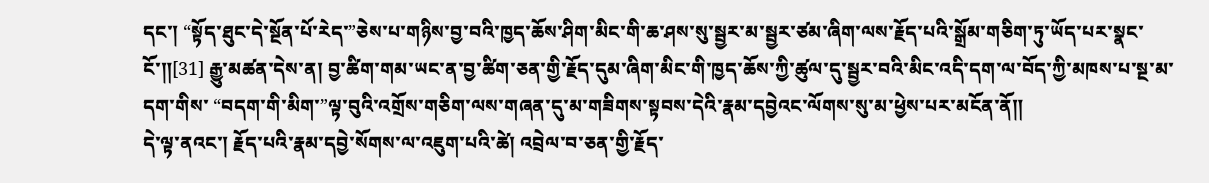དང་། “སྟོད་ཐུང་དེ་སྔོན་པོ་རེད་”ཅེས་པ་གཉིས་བྱ་བའི་ཁྱད་ཆོས་ཤིག་མིང་གི་ཆ་ཤས་སུ་སྦྱར་མ་སྦྱར་ཙམ་ཞིག་ལས་རྗོད་པའི་སྒྲོམ་གཅིག་ཏུ་ཡོད་པར་སྣང་ངོ་༎[31] རྒྱུ་མཚན་དེས་ན། བྱ་ཚིག་གམ་ཡང་ན་བྱ་ཚིག་ཅན་གྱི་རྗོད་དུམ་ཞིག་མིང་གི་ཁྱད་ཆོས་ཀྱི་ཚུལ་དུ་སྦྱར་བའི་མིང་འདི་དག་ལ་བོད་ཀྱི་མཁས་པ་སྔ་མ་དག་གིས་ “བདག་གི་མིག་”ལྟ་བུའི་འགྲོས་གཅིག་ལས་གཞན་དུ་མ་གཟིགས་སྟབས་དེའི་རྣམ་དབྱེའང་ལོགས་སུ་མ་ཕྱེས་པར་མངོན་ནོ༎
དེ་ལྟ་ནའང་། རྗོད་པའི་རྣམ་དབྱེ་སོགས་ལ་འཇུག་པའི་ཚེ། འབྲེལ་བ་ཅན་གྱི་རྗོད་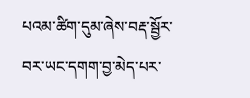པའམ་ཚིག་དུམ་ཞེས་བརྡ་སྦྱོར་བར་ཡང་དགག་བྱ་མེད་པར་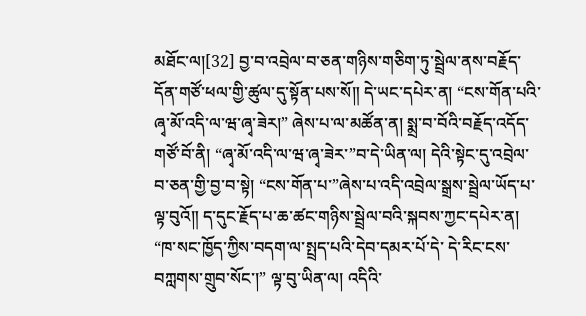མཐོང་ལ།[32] བྱ་བ་འབྲེལ་བ་ཅན་གཉིས་གཅིག་ཏུ་སྦྲེལ་ནས་བརྗོད་དོན་གཙོ་ཕལ་གྱི་ཚུལ་དུ་སྟོན་པས་སོ༎ དེ་ཡང་དཔེར་ན། “ངས་གོན་པའི་ཞྭ་མོ་འདི་ལ་ཝ་ཞྭ་ཟེར།” ཞེས་པ་ལ་མཚོན་ན། སྨྲ་བ་བོའི་བརྗོད་འདོད་གཙོ་བོ་ནི། “ཞྭ་མོ་འདི་ལ་ཝ་ཞྭ་ཟེར་”བ་དེ་ཡིན་ལ། དེའི་སྟེང་དུ་འབྲེལ་བ་ཅན་གྱི་བྱ་བ་སྟེ། “ངས་གོན་པ་”ཞེས་པ་འདི་འབྲེལ་སྒྲས་སྦྲེལ་ཡོད་པ་ལྟ་བུའོ༎ ད་དུང་རྗོད་པ་ཆ་ཚང་གཉིས་སྦྲེལ་བའི་སྐབས་ཀྱང་དཔེར་ན། “ཁ་སང་ཁྱོད་ཀྱིས་བདག་ལ་སྤྲད་པའི་དེབ་དམར་པོ་དེ་ དེ་རིང་ངས་བཀླགས་གྲུབ་སོང་།” ལྟ་བུ་ཡིན་ལ། འདིའི་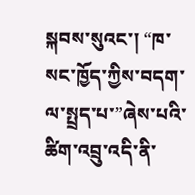སྐབས་སུའང་། “ཁ་སང་ཁྱོད་ཀྱིས་བདག་ལ་སྤྲད་པ་”ཞེས་པའི་ཚིག་འབྲུ་འདི་ནི་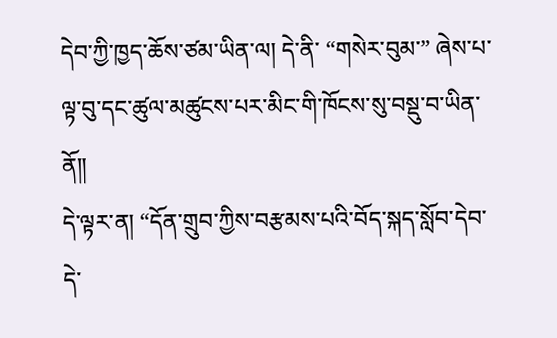དེབ་ཀྱི་ཁྱད་ཆོས་ཙམ་ཡིན་ལ། དེ་ནི་ “གསེར་བུམ་” ཞེས་པ་ལྟ་བུ་དང་ཚུལ་མཚུངས་པར་མིང་གི་ཁོངས་སུ་བསྡུ་བ་ཡིན་ནོ༎
དེ་ལྟར་ན། “དོན་གྲུབ་ཀྱིས་བརྩམས་པའི་བོད་སྐད་སློབ་དེབ་དེ་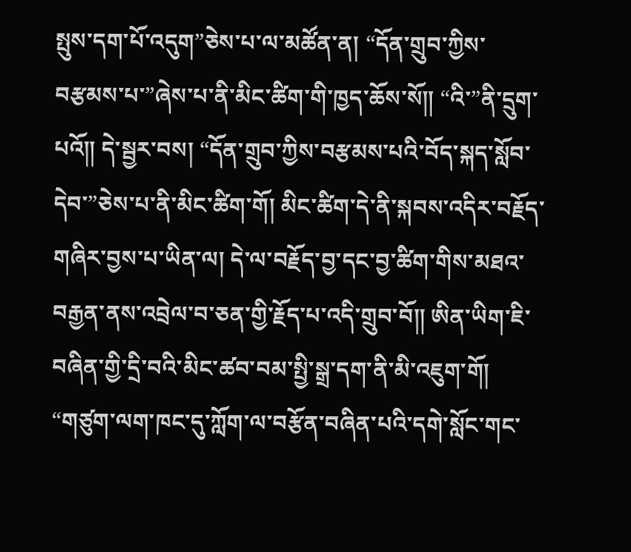སྤུས་དག་པོ་འདུག”ཅེས་པ་ལ་མཚོན་ན། “དོན་གྲུབ་ཀྱིས་བརྩམས་པ་”ཞེས་པ་ནི་མིང་ཚིག་གི་ཁྱད་ཆོས་སོ༎ “འི་”ནི་དྲུག་པའོ༎ དེ་སྦྱར་བས། “དོན་གྲུབ་ཀྱིས་བརྩམས་པའི་བོད་སྐད་སློབ་དེབ་”ཅེས་པ་ནི་མིང་ཚིག་གོ། མིང་ཚིག་དེ་ནི་སྐབས་འདིར་བརྗོད་གཞིར་བྱས་པ་ཡིན་ལ། དེ་ལ་བརྗོད་བྱ་དང་བྱ་ཚིག་གིས་མཐའ་བརྒྱན་ནས་འབྲེལ་བ་ཅན་གྱི་རྗོད་པ་འདི་གྲུབ་བོ༎ ཨིན་ཡིག་ཇི་བཞིན་གྱི་དྲི་བའི་མིང་ཚབ་བམ་སྤྱི་སྒྲ་དག་ནི་མི་འཇུག་གོ། “གཙུག་ལག་ཁང་དུ་ཀློག་ལ་བརྩོན་བཞིན་པའི་དགེ་སློང་གང་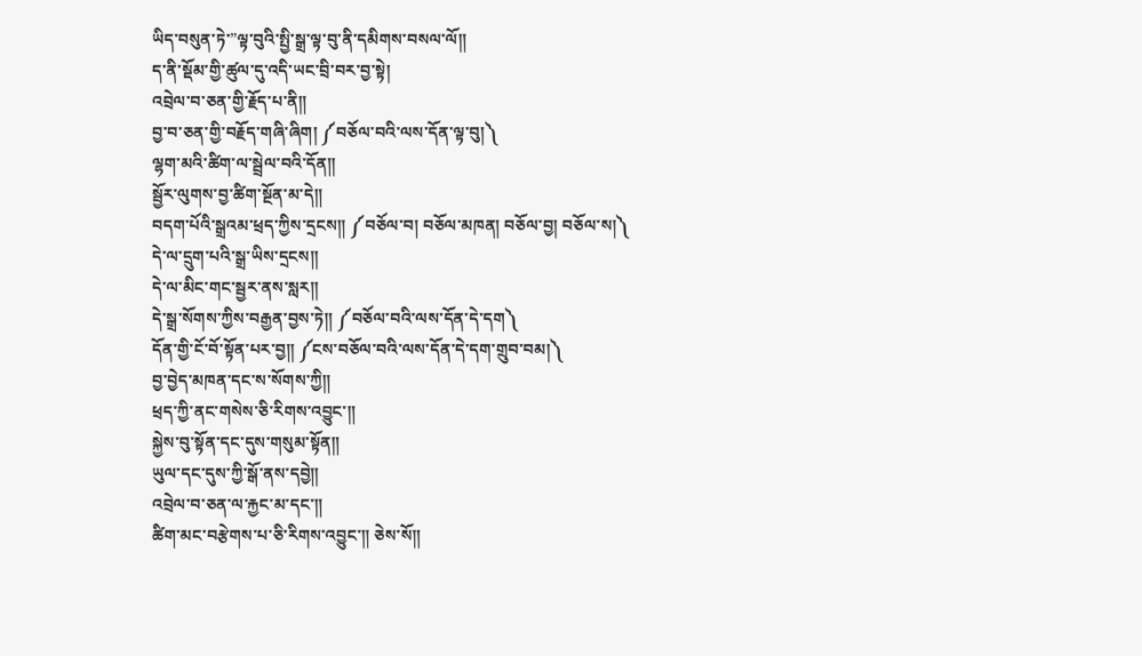ཡིད་བསུན་ཏེ་”ལྟ་བུའི་སྤྱི་སྒྲ་ལྟ་བུ་ནི་དམིགས་བསལ་ལོ༎
ད་ནི་སྡོམ་གྱི་ཚུལ་དུ་འདི་ཡང་བྲི་བར་བྱ་སྟེ།
འབྲེལ་བ་ཅན་གྱི་རྗོད་པ་ནི༎
བྱ་བ་ཅན་གྱི་བརྗོད་གཞི་ཞིག། ༼བཅོལ་བའི་ལས་དོན་ལྟ་བུ།༽
ལྷག་མའི་ཚིག་ལ་སྦྲེལ་བའི་དོན༎
སྦྱོར་ལུགས་བྱ་ཚིག་སྔོན་མ་དེ༎
བདག་པོའི་སྒྲའམ་ཕྲད་ཀྱིས་དྲངས༎ ༼བཅོལ་བ། བཅོལ་མཁན། བཅོལ་བྱ། བཅོལ་ས།༽
དེ་ལ་དྲུག་པའི་སྒྲ་ཡིས་དྲངས༎
དེ་ལ་མིང་གང་སྦྱར་ནས་སླར༎
དེ་སྒྲ་སོགས་ཀྱིས་བརྒྱན་བྱས་ཏེ༎ ༼བཅོལ་བའི་ལས་དོན་དེ་དག༽
དོན་གྱི་ངོ་བོ་སྟོན་པར་བྱ༎ ༼ངས་བཅོལ་བའི་ལས་དོན་དེ་དག་གྲུབ་བམ།༽
བྱ་བྱེད་མཁན་དང་ས་སོགས་ཀྱི༎
ཕྲད་ཀྱི་ནང་གསེས་ཅི་རིགས་འབྱུང་༎
སྐྱེས་བུ་སྟོན་དང་དུས་གསུམ་སྟོན༎
ཡུལ་དང་དུས་ཀྱི་སྒོ་ནས་དབྱེ༎
འབྲེལ་བ་ཅན་ལ་རྐྱང་མ་དང་༎
ཚིག་མང་བརྩེགས་པ་ཅི་རིགས་འབྱུང་༎ ཅེས་སོ༎